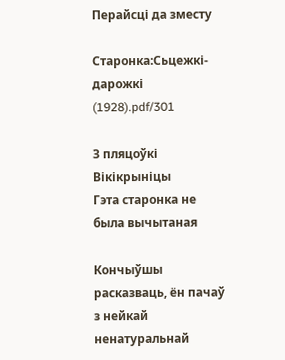Перайсці да зместу

Старонка:Сьцежкі-дарожкі (1928).pdf/301

З пляцоўкі Вікікрыніцы
Гэта старонка не была вычытаная

Кончыўшы расказваць, ён пачаў з нейкай ненатуральнай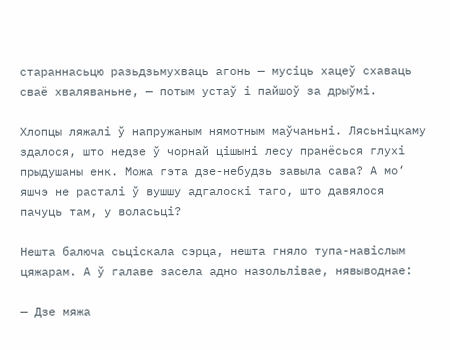стараннасьцю разьдзьмухваць агонь — мусіць хацеў схаваць сваё хваляваньне, — потым устаў і пайшоў за дрыўмі.

Хлопцы ляжалі ў напружаным нямотным маўчаньні. Лясьніцкаму здалося, што недзе ў чорнай цішыні лесу пранёсься глухі прыдушаны енк. Можа гэта дзе-небудзь завыла сава? А мо‘ яшчэ не расталі ў вушшу адгалоскі таго, што давялося пачуць там, у воласьці?

Нешта балюча сьціскала сэрца, нешта гняло тупа-навіслым цяжарам. А ў галаве засела адно назольлівае, нявыводнае:

— Дзе мяжа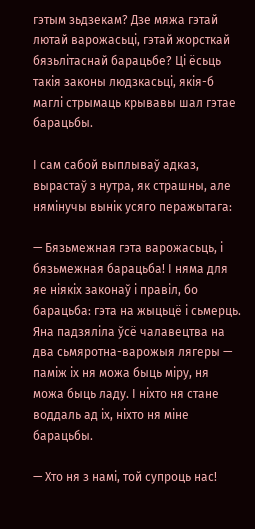гэтым зьдзекам? Дзе мяжа гэтай лютай варожасьці, гэтай жорсткай бязьлітаснай барацьбе? Ці ёсьць такія законы людзкасьці, якія-б маглі стрымаць крывавы шал гэтае барацьбы.

І сам сабой выплываў адказ, вырастаў з нутра, як страшны, але нямінучы вынік усяго перажытага:

— Бязьмежная гэта варожасьць, і бязьмежная барацьба! І няма для яе ніякіх законаў і правіл, бо барацьба: гэта на жыцьцё і сьмерць. Яна падзяліла ўсё чалавецтва на два сьмяротна-варожыя лягеры — паміж іх ня можа быць міру, ня можа быць ладу. І ніхто ня стане воддаль ад іх, ніхто ня міне барацьбы.

— Хто ня з намі, той супроць нас!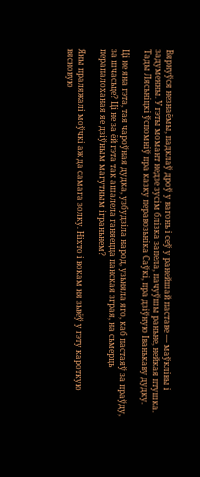Вярнуўся незнаёмы, падклаў дроў у вагонь і сеў у ранейшай паставе — маўклівы і задуменны. У гэты момант недзе зусім блізка запела, пачуўшы раньне, нейкая птушка. Тады Лясьніцкі ўспомніў пра казку перавозьніка Саўкі, пра дзіўную Іванькаву дудку.

Ці не яна гэта, тая чароўная дудка, узбудзіла народ, узьняла яго, каб пастаяў за праўду, за шчасьце? Ці не за ёй гэта так ашалела ганяецца панская зграя, на сьмерць перапалоханая яе дзіўным магутным іграньнем?

Яны праляжалі моўчкі аж да самага золку. Ніхто і вокам ня зьвёў у гэту кароткую вясновую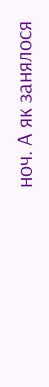ноч. А як занялося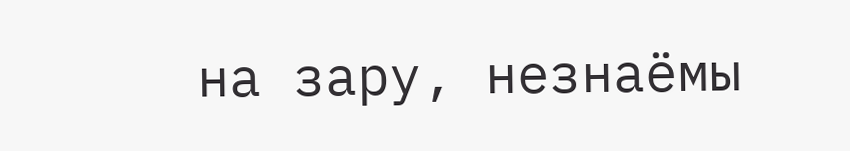на зару, незнаёмы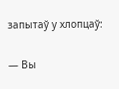запытаў у хлопцаў:

— Вы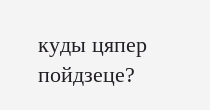куды цяпер пойдзеце?